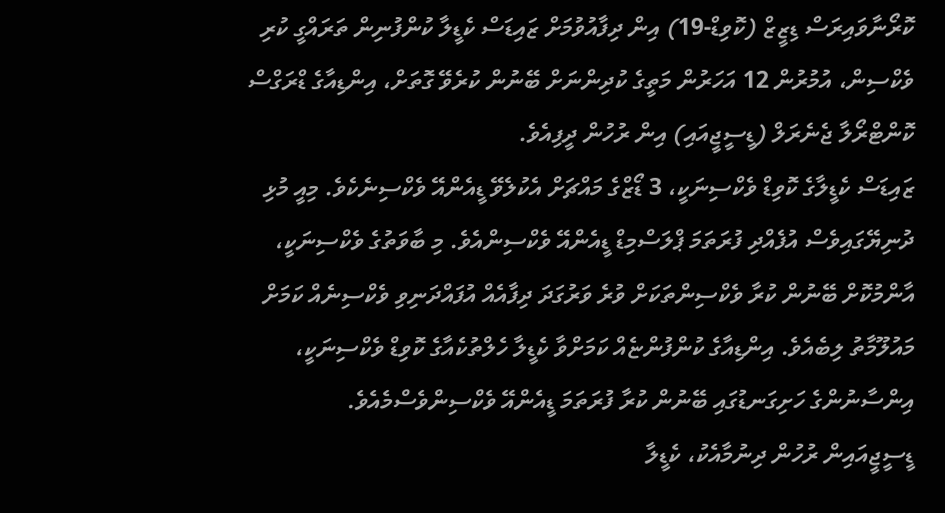ކޮރޯނާވައިރަސް ޑިޒީޒް (ކޮވިޑް-19) އިން ދިފާއުވުމަށް ޒައިޑަސް ކެޑީލާ ކުންފުނިން ތަރައްގީ ކުރި ވެކްސިން، އުމުރުން 12 އަހަރުން މަތީގެ ކުދިންނަށް ބޭނުން ކުރެވޭ ގޮތަށް، އިންޑިއާގެ ޑްރަގްސް ކޮންޓްރޯލާ ޖެނެރަލް (ޑީސީޖީއައި) އިން ރުހުން ދީފިއެވެ.
ޒައިޑަސް ކެޑީލާގެ ކޮވިޑް ވެކްސިނަކީ، 3 ޑޯޒްގެ މައްޗަށް އެކުލެވޭ ޑީއެންއޭ ވެކްސިނެކެވެ. މިއީ މުޅި ދުނިޔޭގައިވެސް އުފެއްދި ފުރަތަމަ ޕްލަސްމިޑް ޑީއެންއޭ ވެކްސިންއެވެ. މި ބާވަތުގެ ވެކްސިނަކީ، އާންމުކޮށް ބޭނުން ކުރާ ވެކްސިންތަކަށް ވުރެ ވަރުގަދަ ދިފާއެއް އުފައްދަނިވި ވެކްސިނެއް ކަމަށް މައުލޫމާތު ލިބެއެވެ. އިންޑިއާގެ ކުންފުންޏެއް ކަމަށްވާ ކެޑީލާ ހެލްތުކެއާގެ ކޮވިޑް ވެކްސިނަކީ، އިންސާނުންގެ ހަށިގަނޑުގައި ބޭނުން ކުރާ ފުރަތަމަ ޑީއެންއޭ ވެކްސިންވެސްމެއެވެ.
ޑީސީޖީއައިން ރުހުން ދިނުމާއެކު، ކެޑީލާ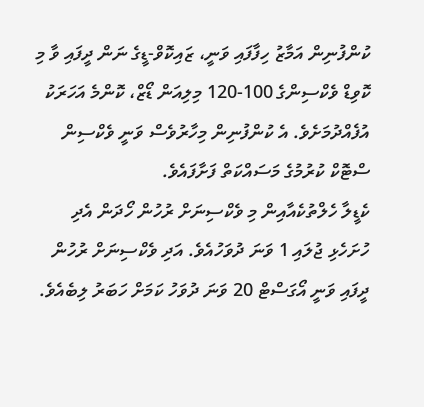ކުންފުނިން އަމާޒު ހިފާފައި ވަނީ، ޒައިކޮވް-ޑީގެ ނަން ދީފައި ވާ މި ކޮވިޑް ވެކްސިންގެ 100-120 މިލިއަން ޑޯޒް، ކޮންމެ އަހަރަކު އުފެއްދުމަށެވެ. އެ ކުންފުނިން މިހާރުވެސް ވަނީ ވެކްސިން ސްޓޮކް ކުރުމުގެ މަސައްކަތް ފަށާފައެވެ.
ކެޑީލާ ހެލްތުކެއާއިން މި ވެކްސިނަށް ރުހުން ހޯދަން އެދި ހުށަހެޅި ޖުލައި 1 ވަނަ ދުވަހުއެވެ. އަދި ވެކްސިނަށް ރުހުން ދީފައި ވަނީ އޯގަސްޓް 20 ވަނަ ދުވަހު ކަމަށް ހަބަރު ލިބެއެވެ.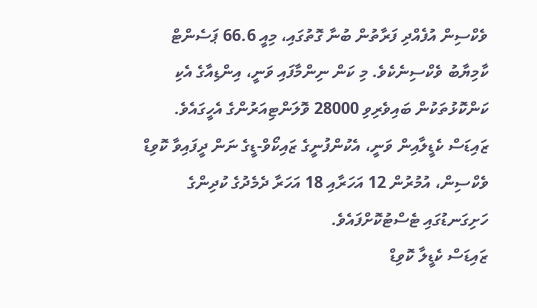ވެކްސިން އުފެއްދި ފަރާތުން ބުނާ ގޮތުގައި، މިއީ 66.6 ޕަސެންޓް ކާމިޔާބު ވެކްސިނެކެވެ. މި ކަން ނިންމާފައި ވަނީ، އިންޑިއާގެ އެކި ކަންކޮޅުތަކުން ބައިވެރިވި 28000 ވޮލަންޓިއަރުންގެ އެހީގައެވެ.
ޒައިޑަސް ކެޑީލާއިން ވަނީ، އެކުންފުނީގެ ޒައިކޯވް-ޑީގެ ނަން ދީފައިވާ ކޮވިޑް ވެކްސިން، އުމުރުން 12 އަހަރާއި 18 އަހަރާ ދެމެދުގެ ކުދިންގެ ހަށިގަނޑުގައި ޓެސްޓުކޮށްފައެވެ.
ޒައިޑަސް ކެޑީލާ ކޮވިޑް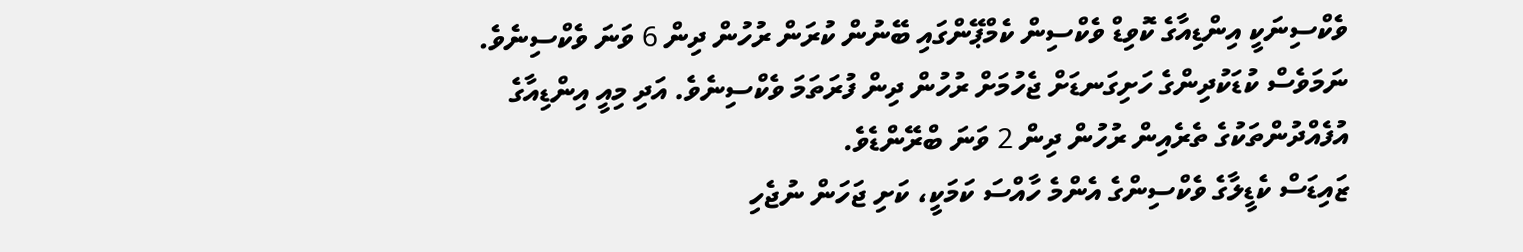ވެކްސިނަކީ އިންޑިއާގެ ކޮވިޑް ވެކްސިން ކެމްޕޭންގައި ބޭނުން ކުރަން ރުހުން ދިން 6 ވަނަ ވެކްސިނެވެ. ނަމަވެސް ކުޑަކުދިންގެ ހަށިގަނޑަށް ޖެހުމަށް ރުހުން ދިން ފުރަތަމަ ވެކްސިނެވެ. އަދި މިއީ އިންޑިއާގެ އުފެއްދުންތަކުގެ ތެރެއިން ރުހުން ދިން 2 ވަނަ ބްރޭންޑެވެ.
ޒައިޑަސް ކެޑީލާގެ ވެކްސިންގެ އެންމެ ހާއްސަ ކަމަކީ، ކަށި ޖަހަން ނުޖެހި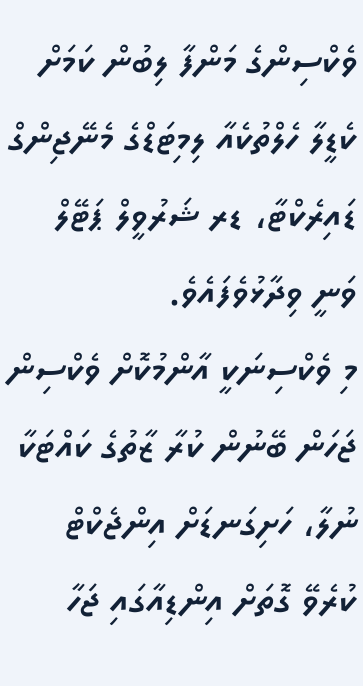ވެކްސިންގެ މަންފާ ލިބުން ކަމަށް ކެޑީލާ ހެލްތުކެއާ ލިމިޓަޑްގެ މެނޭޖިންގް ޑައިރެކްޓާ، ޑރ ޝަރުވީލް ޕަޓޭލް ވަނީ ވިދާޅުވެފައެވެ.
މި ވެކްސިނަކީ އާންމުކޮށް ވެކްސިން ޖަހަން ބޭނުން ކުރާ ޒާތުގެ ކައްޓަކާ ނުލާ، ހަށިގަނޑަށް އިންޖެކްޓް ކުރެވޭ ގޮތަށް އިންޑިއާގައި ޖަހާ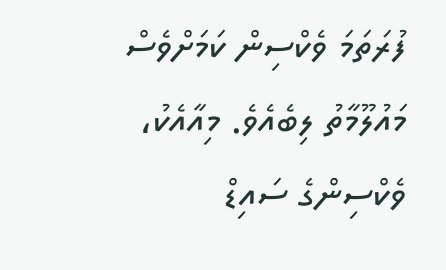ފުރަތަމަ ވެކްސިން ކަމަށްވެސް މައުލޫމާތު ލިބެއެވެ. މިއާއެކު، ވެކްސިންގެ ސައިޑް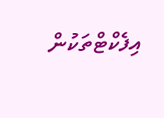އިފެކްޓްތަކުން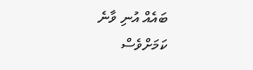ބައެއް އުނި ވާނެ ކަމަށްވެސް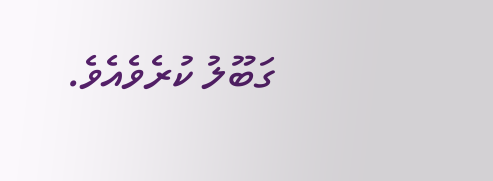ގަބޫލު ކުރެވެއެވެ.